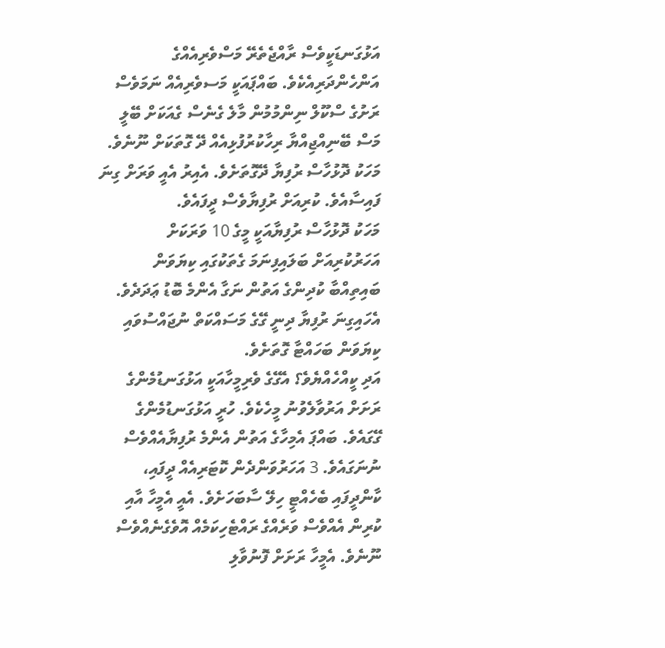އަޅުގަނޑަކީވެސް ރާއްޖެތެރޭ މަސްވެރިއެއްގެ އަންހެންދަރިއެކެވެ. ބައްޕައަކީ މަސވެރިއެއް ނަމަވެސް ރަށުގެ ސްކޫލް ނިންމުމުން މާލެ ގެނެސް ގެއަކަށް ބޭލީ މަސް ބޭނިއްޖިއްޔާ ރިހާކުރުފުޅިއެއް ދޭ ގޮތަކަށް ނޫނެވެ. މަހަކު ދޮޅުހާސް ރުފިޔާ ދޭގޮތަށެވެ. އެއިރު އެއީ ވަރަށް ގިނަ ފައިސާއެވެ. ކުރިއަށް ރުފިޔާވެސް ދީފައެވެ.
މަހަކު ދޮޅުހާސް ރުފިޔާއަކީ މީގެ 10 ވަރަކަށް އަހަރުކުރިއަށް ބަލައިފިނަމަ ގެތަކުގައި ކިޔަވަން ބައިތިއްބާ ކުދިންގެ އަތުން ނަގާ އެންމެ ބޮޑު ޢަދަދެވެ. އެހައިގިނަ ރުފިޔާ ދިނީ ގޭގެ މަސައްކަތް ނުޖައްސުވައި ކިޔަވަން ބަހައްޓާ ގޮތަށެވެ.
އަދި ކީއްހެއްޔެވެ؟ އެގޭގެ ވެރިމީހާއަކީ އަޅުގަނޑުމެންގެ ރަށަށް އަރުވާލެވުނު މީހެކެވެ. ހުރީ އަޅުގަނޑުމެންގެ ގޭގައެވެ. ބައްޕަ އެމިހާގެ އަތުން އެންމެ ރުފިޔާއެއްވެސް ނުނަގައެވެ. 3 އަހަރުވަންދެން ކޮޓަރިއެއް ދީފައި، ކާންދީފައި ބެހެއްޓީ ހިލޭ ސާބަހަށެވެ. އެއީ އެމީހާ އާއި ކުރިން އެއްވެސް ވަރެއްގެ ރައްޓެހިކަމެއް އޮވެގެނެއްވެސް ނޫނެވެ. އެމީހާ ރަށަށް ފޮނުވާލި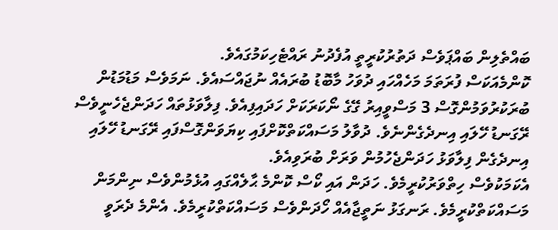ބައްތެލިން ބައްޕަވެސް ދަތުރުކުރީތީ އުފެދުނު ރައްޓެހިކަމުގައެވެ.
ކޮންމެއަކަސް ފުރަތަމަ މަހެއްހައި ދުވަހު މާބޮޑު ބުރައެއް ނުޖައްސައެވެ. ނަމަވެސް މަޑުމަޑުން ބުރަކުރުވަމުންގޮސް 3 މަސްވީއިރު ގޭގެ ނޯކަރަކަށް ހަދައިފިއެވެ. ފިލާވަޅުތައް ހަދަންޖެހެނީވެސް ރޭގަނޑު ހޭލައި އިނދެގެންނެވެ. ދުވާލު މަސައްކަތްކޮށްފައި ކިޔަވަންގޮސްފައި ރޭގަނޑު ހޭލައި އިނދެގެން ފިލާވަޅު ހަދަންޖެހުމުން ވަރަށް ބުރަވިއެވެ.
އެކަމަކުވެސް ހިތްވަރުކުރީމެވެ. ހަދަން އައި ކޯސް ކޮންމެ ޙާލެއްގައި އުޅެމުންވެސް ނިންމަން މަސައްކަތްކުރީމެވެ. ރަނގަޅު ނަތީޖާއެއް ހޯދަންވެސް މަސައްކަތްކުރީމެވެ. އެންމެ ދެރަވީ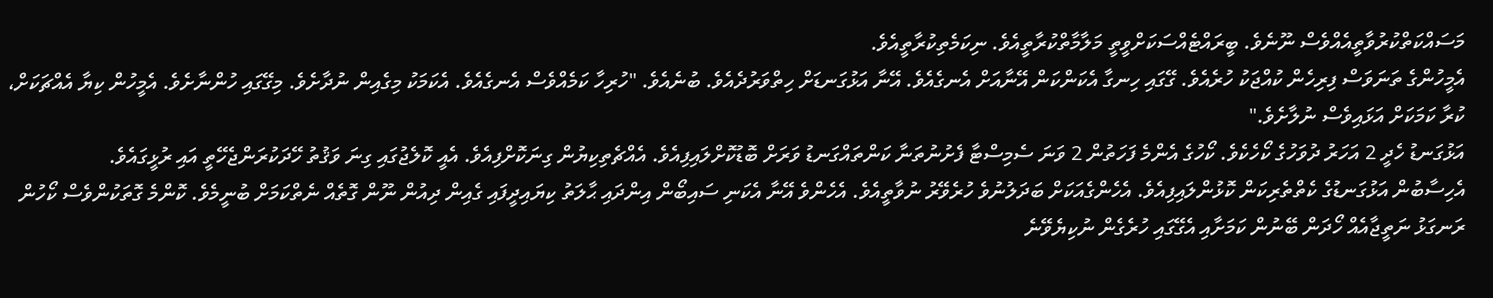މަސައްކަތްކުރުވާތީއެއްވެސް ނޫނެވެ. ބީރައްޓެއްސަކަށްވީތީ މަލާމާތްކުރާތީއެވެ. ނިކަމެތިކުރާތީއެވެ.
އެމީހުންގެ ތަނަވަސް ފިރިހެން ކުއްޖަކު ހުރެއެވެ. ގޭގައި ހިނގާ އެކަންކަން އޭނާއަށް އެނގެއެވެ. އޭނާ އަޅުގަނޑަށް ހިތްވަރުދެއެވެ. ބުނެއެވެ. "ހުރިހާ ކަމެއްވެސް އެނގެއެވެ. އެކަމަކު މިގެއިން ނުދާށެވެ. މިގޭގައި ހުންނާށެވެ. އެމީހުން ކިޔާ އެއްޗަކަށް، ކުރާ ކަމަކަށް އަޅައިވެސް ނުލާށެވެ."
އަޅުގަނޑު ހެދީ 2 އަހަރު ދުވަހުގެ ކޯހެކެވެ. ކޯހުގެ އެންމެ ފަހަތުން 2 ވަނަ ސެމިސްޓާ ފެށުނުތަނާ ކަންތައްގަނޑު ވަރަށް ބޮޑުކޮށްލައިފިއެވެ. އެއްޗެތިކިޔުން ގިނަކޮށްފިއެވެ. އެއީ ކޮލެޖުގައި ގިނަ ވަޤުތު ހޭދަކުރަންޖެހޭތީ އައި ރުޅީގައެވެ.
އެހިސާބުން އަޅުގަނޑުގެ ކެތްތެރިކަން ކޮޅުންލައިފިއެވެ. އެހެންގެއަކަށް ބަދަލުނުވެ ހުރެވޭރު ނުވާތީއެވެ. އެހެންވެ އޭނާ އެކަނި ސައިބޯން އިންދައި ޙާލަތު ކިޔައިދީފައި ގެއިން ދިއުން ނޫން ގޮތެއް ނެތްކަމަށް ބުނީމެވެ. ކޮންމެ ގޮތަކުންވެސް ކޯހުން ރަނގަޅު ނަތީޖާއެއް ހޯދަން ބޭނުން ކަމަށާއި އެގޭގައި ހުރެގެން ނުކިޔެވޭނެ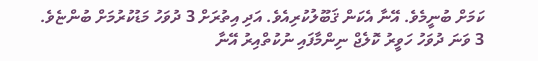ކަމަށް ބުނީމެވެ. އޭނާ އެކަން ޤަބޫލުކުރިއެވެ. އަދި އިތުރަށް 3 ދުވަހު މަޑުކުރުމަށް ބުންޏެވެ.
3 ވަނަ ދުވަހު ހަވީރު ކޮލެޖް ނިންމާފައި ނުކުތްއިރު އޭނާ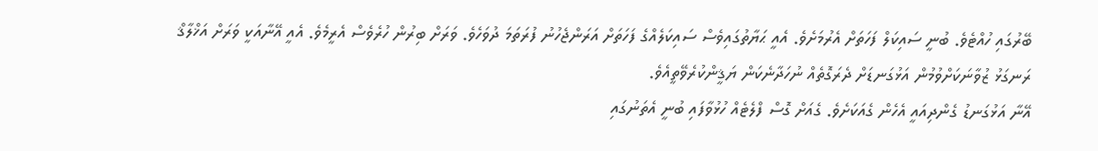ބޭރުގައި ހުއްޓެވެ. ބުނީ ސައިކަލް ފަހަތަށް އެރުމަށެވެ. އެއީ ޙަޔާތުގައިވެސް ސައިކަލެއްގެ ފަހަތަށް އަރަންޖެހުނު ފުރަތަމަ ދުވަހެވެ. ވަރަށް ބިރުން ހުރެވެސް އެރީމެވެ. އެއީ އޭނާއަކީ ވަރަށް އަޚްލާޤް ރަނގަޅު ޒުވާނަކަށްވުމުން އަޅުގަނޑަށް ދެރަގޮތެއް ނުހަދާނެކަން ޔަޤީންކުރެވޭތީއެވެ.
އޭނާ އަޅުގަނޑު ގެންދިއައީ އެހެން ގެއަކަށެވެ. ގެއަށް ގޮސް ފްލެޓެއް ހުޅުވާފައި ބުނީ އެތަނުގައި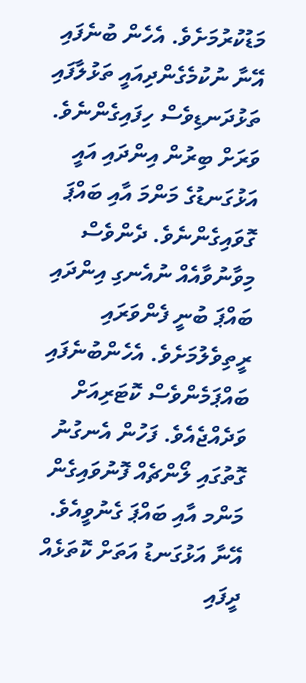މަޑުކުރުމަށެވެ. އެހެން ބުނެފައި އޭނާ ނުކުމެގެންދިއައީ ތަޅުލާފައި ތަޅުދަނޑިވެސް ހިފައިގެންނެވެ.
ވަރަށް ބިރުން އިންދައި އައީ އަޅުގަނޑުގެ މަންމަ އާއި ބައްޕަ ގޮވައިގެންނެވެ. ދެންވެސް މިވާނުވާއެއް ނުއެނގި އިންދައި ބައްޕަ ބުނީ ފެންވަރައި ރީތިވެލުމަށެވެ. އެހެންބުނެފައި ބައްޕަމެންވެސް ކޮޓަރިއަށް ވަދެއްޖެއެވެ. ފަހުން އެނގުނު ގޮތުގައި ލޯންޗެއް ފޮނުވައިގެން މަންމ އާއި ބައްޕަ ގެނުވީއެވެ.
އޭނާ އަޅުގަނޑު އަތަށް ކޮތަޅެއް ދީފައި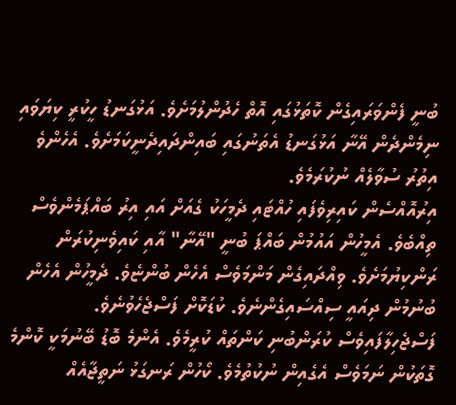ބުނީ ފެންވަރައިގެން ކޮތަޅުގައި އޮތް ހެދުންލުމަށެވެ. އަޅުގަނޑު ހީކުރީ ކިޔަވައި ނިމެންދެން އޭނާ އަޅުގަނޑު އެތަނުގައި ބައިންދައިދެނީކަމަށެވެ. އެހެންވެ އިތުރު ސުވާލެއް ނުކުރަމެވެ.
އިރުއޮއްސެން ކައިރިވެފައި ހުއްޓައި ދެމީހަކު ގެއަށް އައި އިރު ބައްޕަމެންވެސް ތިއްބެވެ. އެމީހުން އައުމުން ބައްޕަ ބުނީ "އޭނާ" އާއި ކައިވެނިކުރަން ރަންކިޔުމަށެވެ. ވިއްދައިގެން މަންމަވެސް އެހެން ބުންޏެވެ. ދެމީހުން އެހެން ބުނުމުން ދިއައީ ސިއްސައިގެންނެވެ. ކުޑަކޮށް ފަސްޖެހެވުނެވެ. ފަސްޖެހިލާފައިވެސް ކުރަންބުނި ކަންތައް ކުރީމެވެ. އެންމެ ބޮޑު ބޭނުމަކީ ކޮންމެ ގޮތަކުން ނަމަވެސް އެގެއިން ނުކުތުމެވެ. ކޯހުން ރަނގަޅު ނަތީޖާއެއް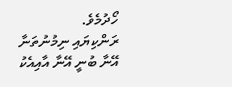ހޯދުމެވެ.
ރަންކިޔައި ނިމުނުތަނާ އޭނާ ބުނީ އޭނާ އާއިއެކު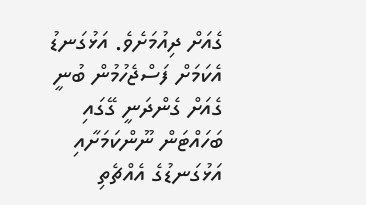ގެއަށް ދިއުމަށެވެ. އަޅުގަނޑު އެކަމަށް ފަސްޖެހުމުން ބުނީ ގެއަށް ގެންދަނީ ގޭގައި ބަހައްޓަން ނޫންކަމަށާއި އަޅުގަނޑުގެ އެއްޗެތި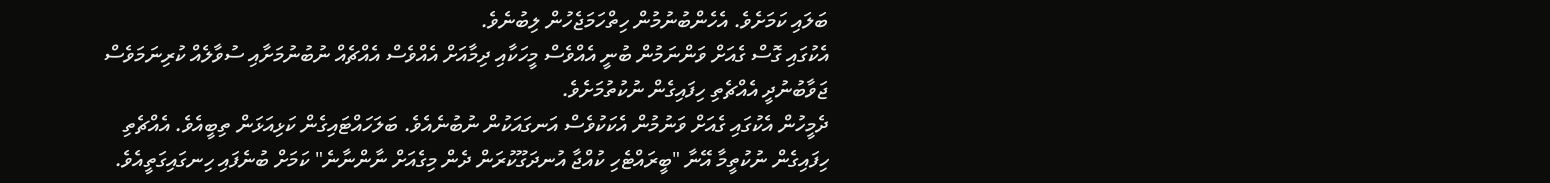ބަލައި ކަމަށެވެ. އެހެންބުނުމުން ހިތްހަމަޖެހުން ލިބުނެވެ.
އެކުގައި ގޮސް ގެއަށް ވަންނަމުން ބުނީ އެއްވެސް މީހަކާއި ދިމާއަށް އެއްވެސް އެއްޗެއް ނުބުނުމަށާއި ސުވާލެއް ކުރިނަމަވެސް ޖަވާބުނުދީ އެއްޗެތި ހިފައިގެން ނުކުތުމަށެވެ.
ދެމީހުން އެކުގައި ގެއަށް ވަނުމުން އެކަކުވެސް އަނގައަކުން ނުބުނެއެވެ. ބަލަހައްޓައިގެން ކަޅިއަޅަން ތިބީއެވެ. އެއްޗެތި ހިފައިގެން ނުކުތީމާ އޭނާ "ބީރައްޓެހި ކުއްޖާ އުނދަގޫކުރަން ދެން މިގެއަށް ނާންނާނެ" ކަމަށް ބުނެފައި ހިނގައިގަތީއެވެ.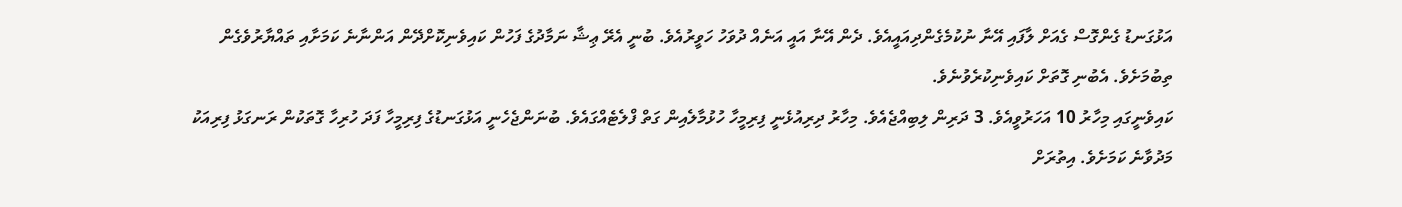އަޅުގަނޑު ގެންގޮސް ގެއަށް ލާފައި އޭނާ ނުކުމެގެންދިއައީއެވެ. ދެން އޭނާ އައީ އަނެއް ދުވަހު ހަވީރުއެވެ. ބުނީ އެރޭ ޢިޝާ ނަމާދުގެ ފަހުން ކައިވެނިކޮށްދޭން އަންނާނެ ކަމަށާއި ތައްޔާރުވެގެން ތިބުމަށެވެ. އެބުނި ގޮތަށް ކައިވެނިކުރެވުނެވެ.
ކައިވެނީގައި މިހާރު 10 އަހަރުވީއެވެ. 3 ދަރިން ލިބިއްޖެއެވެ. މިހާރު ދިރިއުޅެނީ ފިރިމީހާ ހުޅުމާލެއިން ގަތް ފްލެޓެއްގައެވެ. ބުނަންޖެހެނީ އަޅުގަނޑުގެ ފިރިމީހާ ފަދަ ހުރިހާ ގޮތަކުން ރަނގަޅު ފިރިއަކު މަދުވާނެ ކަމަށެވެ. އިތުރަށް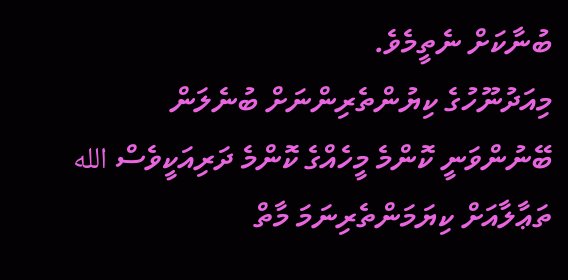ބުނާކަށް ނެތީމެވެ.
މިއަދުނޫހުގެ ކިޔުންތެރިންނަށް ބުނެލަން ބޭނުންވަނީ ކޮންމެ މީހެއްގެ ކޮންމެ ދަރިއަކީވެސް الله ތަޢާލާއަށް ކިޔަމަންތެރިނަމަ މާތް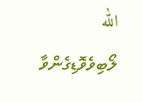الله ލޯބިވެވޮޑިގެންވާ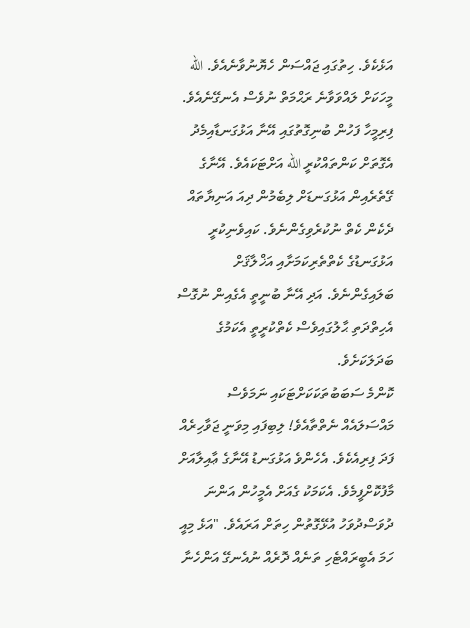އަޅެކެވެ. ހިތުގައި ޖައްސަން ހެޔޮނުވާނެއެވެ. الله މީހަކަށް ލައްވަވާނެ ރަޙްމަތް ނުވެސް އެނގޭނެއެވެ.
ފިރިމީހާ ފަހުން ބުނިގޮތުގައި އޭނާ އަޅުގަނޑާއިމެދު އެގޮތަށް ކަންތައްކުރީ الله އަށްޓަކައެވެ. އޭނާގެ ގޭތެރެއިން އަޅުގަނޑަށް ލިބެމުން ދިއަ އަނިޔާތައް ދެކެން ކެތް ނުކުރެވިގެންނެވެ. ކައިވެނިކުރީ އަޅުގަނޑުގެ ކެތްތެރިކަމަށާއި އަޚްލާޤަށް ބަލައިގެންނެވެ. އަދި އޭނާ ބުނީތީ އެގެއިން ނުގޮސް އެހިތްދަތި ޙާލުގައިވެސް ކެތްކުރީތީ އެކަމުގެ ބަދަލަކަށެވެ.
ކޮންމެ ސަބަބުތަކަކަށްޓަކައި ނަމަވެސް މައްސަލައެއް ނެތްތާއެވެ! ލިބިފައި މިވަނީ ޖަވާހިރެއް ފަދަ ފިރިއެކެވެ. އެހެންވެ އަޅުގަނޑު އޭނާގެ ޢާއިލާއަށް މާފުކޮށްފީމެވެ. އެކަމަކު ގެއަށް އެމީހުން އަންނަ ދުވަސްދުވަހު އުޅޭގޮތުން ހިތަށް އަރައެވެ. "އަޅެ މިއީ ހަމަ އެބީރައްޓެހި ތަނެއް ދޮރެއް ނުއެނގޭ އަންހެނާ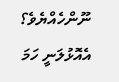ނޫންހެއްޔެވެ؟ އެއޮޅުލަނީ ހަމަ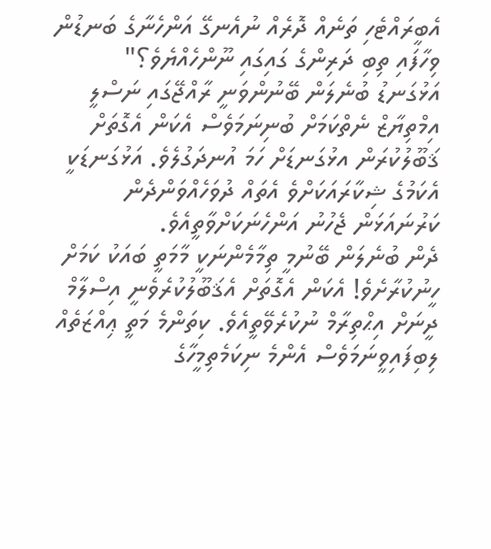އެބީރައްޓެހި ތަނެއް ދޮރެއް ނުއެނގޭ އަންހެނާގެ ބަނޑުން ވިހާފައި ތިބި ދަރިންގެ ގައިގައި ނޫންހެއްޔެވެ؟"
އަޅުގަނޑު ބުނެލަން ބޭނުންވަނީ ރާއްޖޭގައި ނަސްލީ އިމްތިޔާޒް ނެތްކަމަށް ބުނިނަމަވެސް އެކަން އެގޮތަށް ޤަބޫލުކުރަން އޅުގަނޑަށް ހަމަ އުނދަގުލެވެ. އަޅުގަނޑަކީ އެކަމުގެ ޝިކާރައަކަށްވެ އެތައް ދުވަހެއްވަންދެން ކަރުނައަޅަން ޖެހުނު އަންހެނަކަށްވާތީއެވެ.
ދެން ބުނެލަން ބޭނުމީ ތިމާމެންނަކީ މާމަތީ ބައަކު ކަމަށް ހީނުކުރާށެވެ! އެކަން އެގޮތަށް އެޤަބޫލުކުރެވެނީ އިސްލާމް ދީނަށް އިޙްތިރާމް ނުކުރެވޭތީއެވެ. ކިތަންމެ މަތީ ޢިއްޒަތެއް ލިބިފައިވީނަމަވެސް އެންމެ ނިކަމެތިމީހާގެ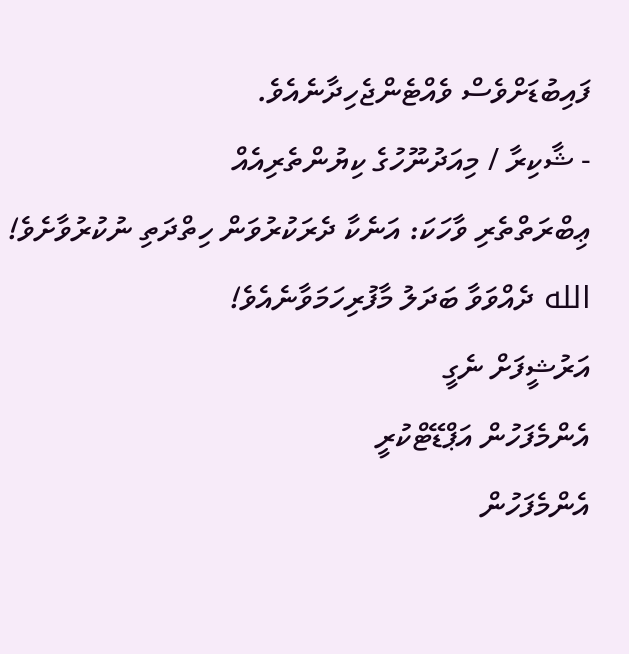ފައިބުޑަށްވެސް ވެއްޓެންޖެހިދާނެއެވެ.
- ޝާކިރާ / މިއަދުނޫހުގެ ކިޔުންތެރިއެއް
ޢިބްރަތްތެރި ވާހަކަ: އަނެކާ ދެރަކުރުވަން ހިތްދަތި ނުކުރުވާށެވެ! الله ދެއްވަވާ ބަދަލު މާފުރިހަމަވާނެއެވެ!
އަރުޝީފަށް ނެގީ
އެންމެފަހުން އަޕްޑޭޓްކުރީ
އެންމެފަހުން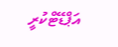އަޕްޑޭޓްކުރީ